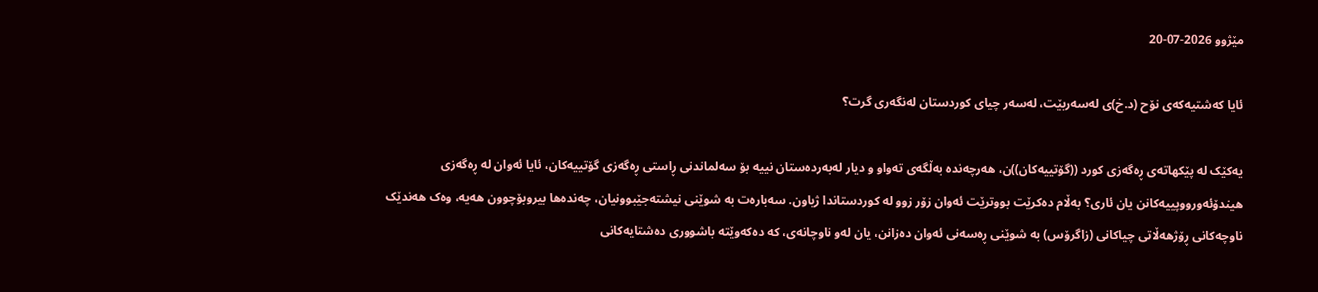مێژوو 2026-07-20

ئایا کەشتیەکەی نۆح (د.خ)ی لەسەربێت، لەسەر چیای کوردستان لەنگەری گرت؟

یەکێک لە پێکهاتەی ڕەگەزی کورد ((گۆتییەکان))ن، هەرچەندە بەڵگەی تەواو و دیار لەبەردەستان نییە بۆ سەلماندنی ڕاستی ڕەگەزی گۆتییەکان، ئایا ئەوان لە ڕەگەزی هیندۆئەورووپییەکانن یان ئاری؟ بەڵام دەکرێت بووترێت ئەوان زۆر زوو لە کوردستاندا ژیاون. سەبارەت بە شوێنی نیشتەجێبوونیان، چەندەها بیروبۆچوون هەیە، وەک هەندێک ناوچەکانی ڕۆژھەڵاتی چیاکانی (زاگرۆس) بە شوێنی ڕەسەنی ئەوان دەزانن، یان لەو ناوچانەی، کە دەکەوێتە باشووری دەشتایەکانی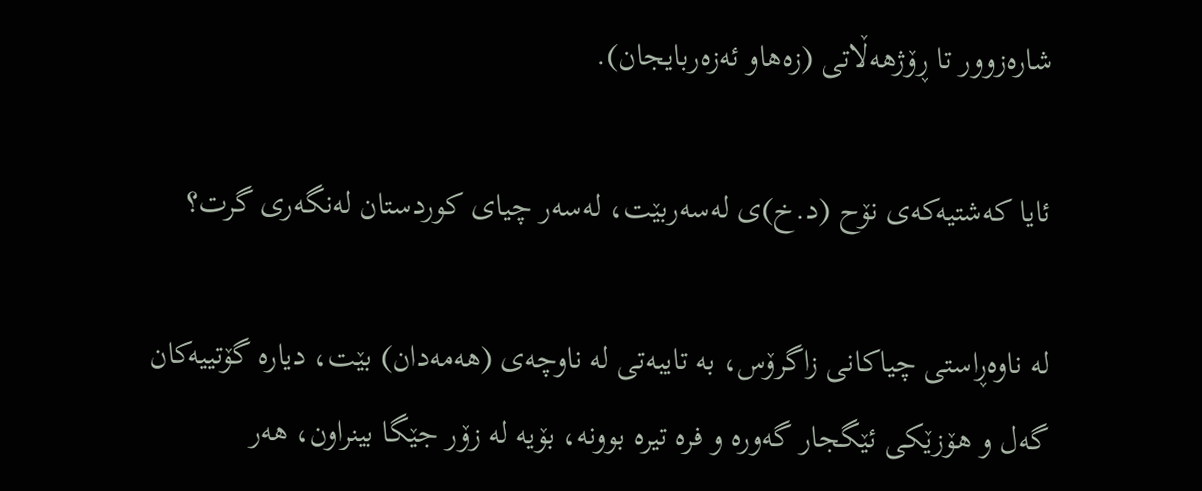شارەزوور تا ڕۆژهەڵاتی (زەهاو ئەزەربایجان).

ئایا کەشتیەکەی نۆح (د.خ)ی لەسەربێت، لەسەر چیای کوردستان لەنگەری گرت؟

لە ناوەڕاستی چیاکانی زاگرۆس، بە تایبەتی لە ناوچەی (هەمەدان) بێت، دیارە گۆتییەکان گەل و هۆزێکی ئێگجار گەورە و فرە تیرە بوونە، بۆیە لە زۆر جێگا بینراون، هەر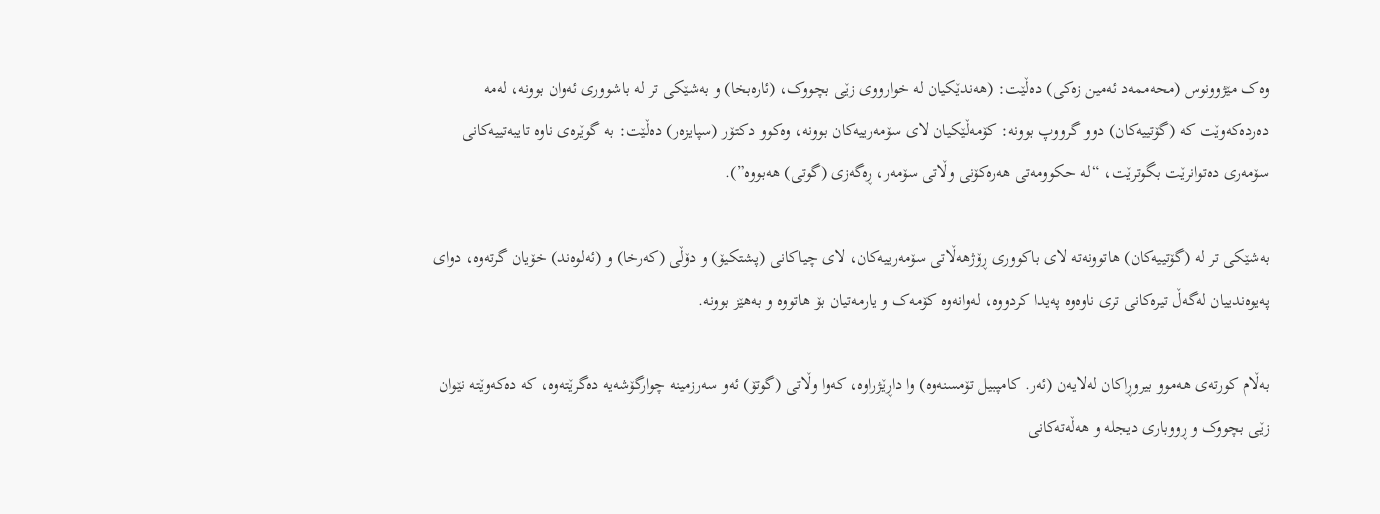وەک مێژوونوس (محەممەد ئەمین زەکی) دەڵێت: (هەندێكیان لە خوارووی زێی بچووک، (ئارەبخا) و بەشێکی تر لە باشووری ئەوان بوونە، لەمە دەردەکەوێت کە (گۆتییەکان) دوو گرووپ بوونە: کۆمەڵێکیان لای سۆمەرییەکان بوونە، وەکوو دکتۆر (سپایزەر) دەڵێت: بە گوێرەی ناوە تایبەتییەکانی سۆمەری دەتوانرێت بگوترێت، “لە حکوومەتی هەرەکۆنی وڵاتی سۆمەر، ڕەگەزی (گوتی) هەبووە”).

بەشێکی تر لە (گۆتییەکان) هاتوونەتە لای باکووری ڕۆژهەڵاتی سۆمەرییەکان، لای چیاکانی (پشتکیۆ) و دۆڵی (کەرخا) و (ئەلوەند) خۆیان گرتەوە، دوای پەیوەندییان لەگەڵ تیرەکانی تری ناوەوە پەیدا کردووە، لەوانەوە کۆمەک و یارمەتیان بۆ هاتووە و بەهێز بوونە.

بەڵام کورتەی هەموو بیروڕاکان لەلایەن (ئەر. کامپبیل تۆمسنەوە) وا داڕێژراوە، کەوا وڵاتی (گوتۆ) ئەو سەرزمینە چوارگۆشەیە دەگرێتەوە، کە دەکەوێتە نێوان زێی بچووک و ڕووباری دیجلە و هەڵەتەکانی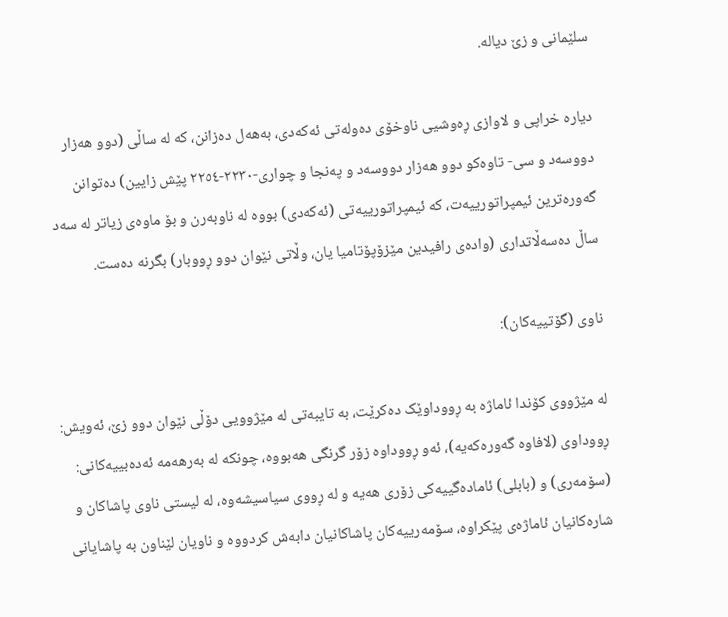سلێمانی و زێ دیالە.

دیارە خراپی و لاوازی ڕەوشیی ناوخۆی دەولەتی ئەکەدی، بەهەل دەزانن، کە لە ساڵی (دوو هەزار دووسەد و سی- تاوەکو دوو هەزار دووسەد و پەنجا و چواری-٢٢٣٠-٢٢٥٤ پێش زایین) دەتوانن گەورەترین ئیمپراتورییەت، کە ئیمپراتورییەتی (ئەکەدی) بووە لە ناوبەرن و بۆ ماوەی زیاتر لە سەد ساڵ دەسەڵاتداری (وادەی رافیدین مێزۆپۆتامیا یان، وڵاتی نێوان دوو ڕووبار) بگرنە دەست.

ناوی (گۆتییەکان):

لە مێژووی کۆندا ئاماژە بە ڕووداوێک دەکرێت، بە تایبەتی لە مێژوویی دۆڵی نێوان دوو زێ، ئەویش: ڕووداوی (لافاوە گەورەکەیە)، ئەو ڕووداوە زۆر گرنگی هەبووە، چونکە لە بەرهەمە ئەدەبییەکانی: (سۆمەری) و (بابلی) ئامادەگییەکی زۆری هەیە و لە ڕووی سیاسیشەوە، لە لیستی ناوی پاشاکان و شارەکانیان ئاماژەی پێکراوە، سۆمەرییەکان پاشاکانیان دابەش کردووە و ناویان لێناون بە پاشایانی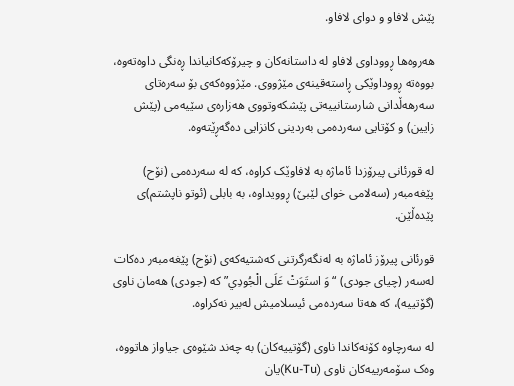پێش لافاو و دوای لافاو.

هەروەها ڕووداوی لافاو لە داستانەکان و چیرۆکەکانیاندا ڕەنگی داوەتەوە، بووەتە ڕووداوێکی ڕاستەقینەی مێژووی. مێژووەکەی بۆ سەرەتای سەرهەڵدانی شارستانییەتی پێشکەوتووی هەزارەی سێیەمی (پێش زایین) و کۆتایی سەردەمی بەردینی کانزایی دەگەڕێتەوە.

لە قورئانی پیرۆزدا ئاماژە بە لافاوێک کراوە، کە لە سەردەمی (نۆح) پێغەمبەر (سەلامی خوای لێبێ) ڕوویداوە، بە بابلی (ئوتو ناپشتم)ی پێدەڵێن.

قورئانی پیرۆز ئاماژە بە لەنگەرگرتنی کەشتیەکەی (نۆح) پێغەمبەر دەکات لەسەر (چیای جودی) “وَ استَوَتْ عَلَى الْجُودِي” کە (جودی) هەمان ناوی (گۆتییە)، کە هەتا سەردەمی ئیسلامیش لەبیر نەکراوە.

لە سەرچاوە کۆنەکاندا ناوی (گۆتییەکان) بە چەند شێوەی جیاواز هاتووە، وەک سۆمەرییەکان ناوی (Ku-Tu)یان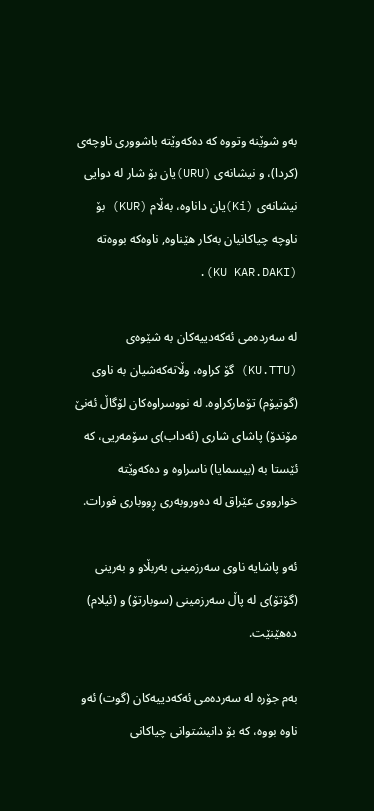بەو شوێنە وتووە کە دەکەوێتە باشووری ناوچەی (کردا)، و نیشانەی (URU)یان بۆ شار لە دوایی نیشانەی (Ki)یان داناوە، بەڵام (KUR) بۆ ناوچە چیاکانیان بەکار هێناوە, ناوەکە بووەتە (KU KAR.DAKI).

لە سەردەمی ئەکەدییەکان بە شێوەی (KU.TTU) گۆ کراوە، وڵاتەکەشیان بە ناوی (گوتیۆم) تۆمارکراوە. لە نووسراوەکان لۆگاڵ ئەنێ مۆندۆ) پاشای شاری (ئەداب)ی سۆمەریی، کە ئێستا بە (بیسمایا) ناسراوە و دەکەوێتە خوارووی عێراق لە دەوروبەری ڕووباری فورات.

ئەو پاشایە ناوی سەرزمینی بەربڵاو و بەرینی (گۆتۆ)ی لە پاڵ سەرزمینی (سوبارتۆ) و (ئیلام) دەهێنێت.

بەم جۆرە لە سەردەمی ئەکەدییەکان (گوت) ئەو ناوە بووە، کە بۆ دانیشتوانی چیاکانی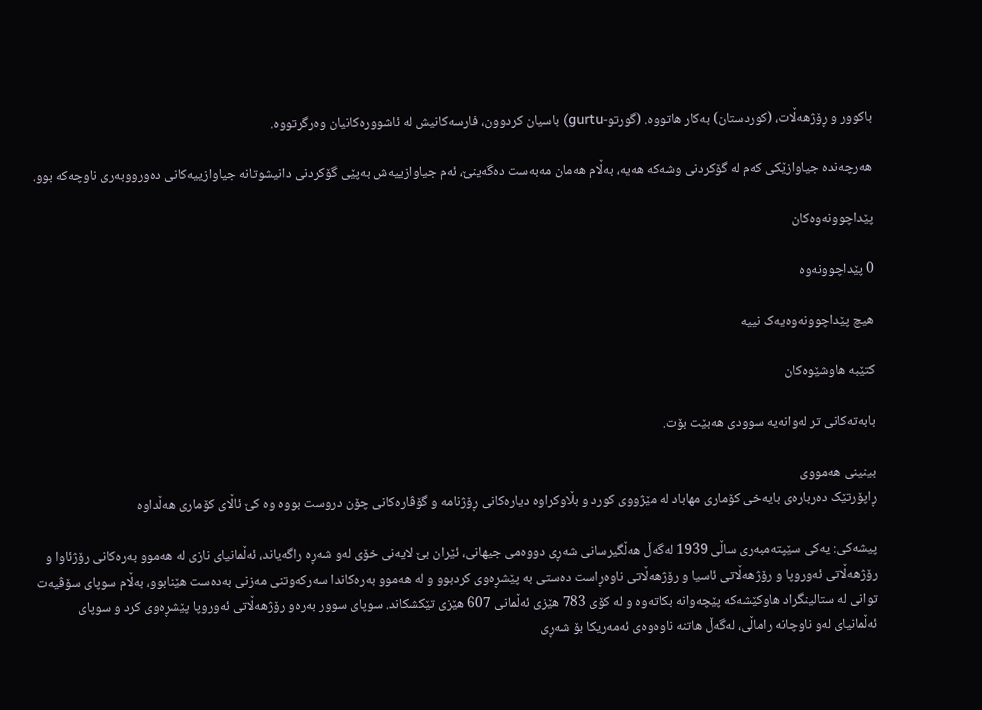باکوور و ڕۆژهەڵات، (کوردستان) بەکار هاتووە. (گورتو-gurtu) باسیان کردوون، فارسەکانیش لە ئاشوورەکانیان وەرگرتووە.

هەرچەندە جیاوازێکی کەم لە گۆکردنی وشەکە هەیە، بەڵام هەمان مەبەست دەگەینێ، ئەم جیاوازییەش بەپێی گۆکردنی دانیشوتانە جیاوازییەکانی دەورووبەری ناوچەکە بوو.

پێداچوونەوەکان

0 پێداچوونەوە

هیچ پێداچوونەوەیەک نییە

کتێبە هاوشێوەکان

بابەتەکانی تر لەوانەیە سوودی هەبێت بۆت.

بینینی هەمووی
ڕاپۆرتێک دەربارەی بایەخی کۆماری مهاباد لە مێژووی کورد و بڵاوکراوە دیارەکانی ڕۆژنامە و گۆڤارەکانی چۆن دروست بووە وە كێ ئاڵای کۆماری هەڵداوە

پیشەکی: یەکی سێپتەمبەری ساڵی 1939 لەگەڵ هەڵگیرسانی شەڕی دووەمی جیهانی، ئێران بێ لایەنی خۆی لەو شەڕە راگەیاند، ئەڵمانیای نازی لە هەموو بەرەکانی رۆژئاوا و رۆژهەڵاتی ئەوروپا و رۆژهەڵاتی ئاسیا و رۆژهەڵاتی ناوەڕاست دەستی بە پێشڕەوی کردبوو و لە هەموو بەرەکاندا سەرکەوتنی مەزنی بەدەست هێنابوو، بەڵام سوپای سۆڤیەت توانی لە ستالینگراد هاوکێشەکە پێچەوانە بکاتەوە و لە کۆی 783 هێزی ئەڵمانی 607 هێزی تێکشکاند. سوپای سوور بەرەو رۆژهەڵاتی ئەوروپا پێشڕەوی کرد و سوپای ئەڵمانیای لەو ناوچانە راماڵی، لەگەڵ هاتنە ناوەوەی ئەمەریکا بۆ شەڕی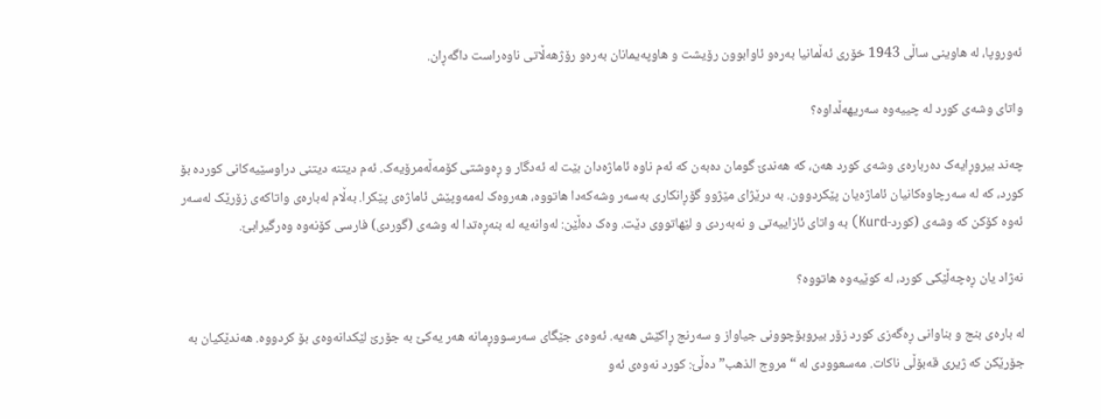ئەوروپا، لە هاوینی ساڵی 1943 خۆری ئەڵمانیا بەرەو ئاوابوون رۆیشت و هاوپەیمانان بەرەو رۆژهەڵاتی ناوەراست داگەڕان.

واتای وشەی کورد لە چییەوە سەریهەڵداوە؟

چەند بیروڕایەک دەربارەی وشەی کورد هەن، کە هەندێ گومان دەبەن کە ئەم ناوە ئاماژەدان بێت لە ئەدگار و ڕەوشتی کۆمەڵەمرۆیەک. ئەم دیتنە دیتنی دراوسێیەکانی کوردە بۆ کورد، کە لە سەرچاوەکانیان ئاماژەیان پێکردوون. بە درێژای مێژوو گۆڕانکاری بەسەر وشەکەدا هاتووە، هەروەک لەمەوپێش ئاماژەی پێکرا. بەڵام لەبارەی واتاکەی زۆرێک لەسەر ئەوە کۆکن کە وشەی (کورد-Kurd) بە واتای ئازاییەتی و نەبەردی و لێهاتووی دێت. وەک دەڵێن: لەوانەیە لە بنەڕەتدا لە وشەی (گوردی) فارسی کۆنەوە وەرگیرابێ.

نەژاد یان ڕەچەڵێکی کورد، لە کوێیەوە هاتووە؟

لە بارەی بنج و بناوانی ڕەگەزی کورد زۆر بیروبۆچوونی جیاواز و سەرنج ڕاکێش هەیە. ئەوەی جێگای سەرسووڕمانە هەر یەکێ بە جۆرێ لێکدانەوەی بۆ کردووە. هەندێکیان بە جۆرێکن کە ژیری قەبۆڵی ناکات. مەسعوودی لە “مروج الذھب” دەڵێ: کورد نەوەی ئەو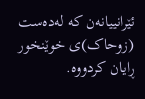ئێرانییانەن کە لەدەست (زوحاک)ی خوێنخور ڕایان کردووە.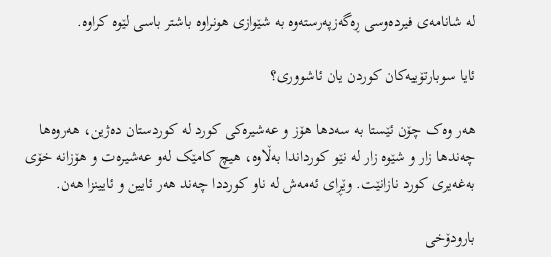لە شانامەی فیردەوسی ڕەگەزپەرستەوە بە شێوازی هونراوە باشتر باسی لێوە کراوە.

ئایا سوبارتۆییەکان کوردن یان ئاشووری؟

هەر وەک چۆن ئێستا بە سەدها هۆز و عەشیرەکی کورد لە کوردستان دەژین، هەروەها چەندها زار و شێوە زار لە نێو کورداندا بەڵاوە، هیچ کامێک لەو عەشیرەت و هۆزانە خۆی بەغەیری کورد نازانێت. وێڕای ئەمەش لە ناو کورددا چەند هەر ئایین و ئایینزا هەن.

بارودۆخی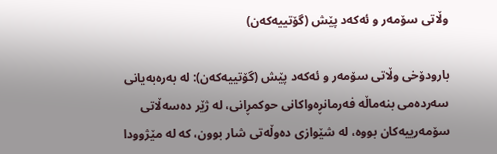وڵاتی سۆمەر و ئەکەد پێش (گۆتییەکەن)

بارودۆخی وڵاتی سۆمەر و ئەکەد پێش (گۆتییەکەن): لە بەرەبەیانی سەردەمی بنەماڵە فەرمانڕەواکانی حوکمڕانى، لە ژێر دەسەڵاتی سۆمەرییەکان بووە، لە شێوازی دەوڵەتی شار بوون، کە لە مێژوودا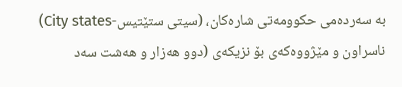بە سەردەمی حکوومەتی شارەکان، (سیتی ستێتیس-City states) ناسراون و مێژووەکەی بۆ نزیکەی (دوو هەزار و هەشت سەد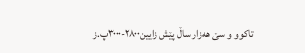تاکوو و سێ هەزار ساڵ پێش زایین٢٨٠٠-٣٠٠٠پ.ز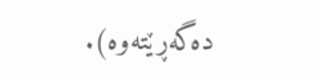دەگەڕێتەوە).